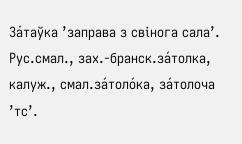За́таўка ’заправа з свінога сала’. Рус.смал., зах.-бранск.за́толка, калуж., смал.за́толо́ка, за́толоча ’тс’.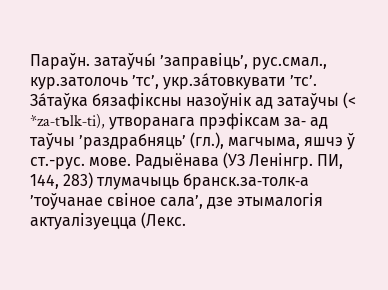Параўн. затаўчы́ ’заправіць’, рус.смал., кур.затолочь ’тс’, укр.за́товкувати ’тс’. За́таўка бязафіксны назоўнік ад затаўчы (< *za‑tъlk‑ti), утворанага прэфіксам за‑ ад таўчы ’раздрабняць’ (гл.), магчыма, яшчэ ў ст.-рус. мове. Радыёнава (УЗ Ленінгр. ПИ, 144, 283) тлумачыць бранск.за‑толк‑а ’тоўчанае свіное сала’, дзе этымалогія актуалізуецца (Лекс.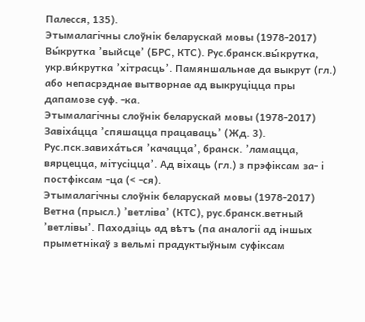Палесся, 135).
Этымалагічны слоўнік беларускай мовы (1978-2017)
Вы́крутка ’выйсце’ (БРС, КТС). Рус.бранск.вы́крутка, укр.ви́крутка ’хітрасць’. Памяншальнае да выкрут (гл.) або непасрэднае вытворнае ад выкруціцца пры дапамозе суф. ‑ка.
Этымалагічны слоўнік беларускай мовы (1978-2017)
Завіха́цца ’спяшацца працаваць’ (Жд. 3). Рус.пск.завиха́ться ’качацца’, бранск. ’ламацца, вярцецца, мітусіцца’. Ад віхаць (гл.) з прэфіксам за‑ і постфіксам ‑ца (< -ся).
Этымалагічны слоўнік беларускай мовы (1978-2017)
Ветна (прысл.) ’ветліва’ (КТС), рус.бранск.ветный ’ветлівы’. Паходзіць ад вѣтъ (па аналогіі ад іншых прыметнікаў з вельмі прадуктыўным суфіксам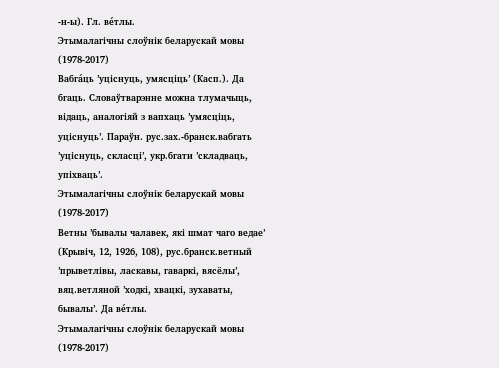‑н‑ы). Гл. ве́тлы.
Этымалагічны слоўнік беларускай мовы (1978-2017)
Вабга́ць ’уціснуць, умясціць’ (Касп.). Да бгаць. Словаўтварэнне можна тлумачыць, відаць, аналогіяй з вапхаць ’умясціць, уціснуць’. Параўн. рус.зах.-бранск.вабгать ’уціснуць, скласці’, укр.бгати ’складваць, упіхваць’.
Этымалагічны слоўнік беларускай мовы (1978-2017)
Ветны ’бывалы чалавек, які шмат чаго ведае’ (Крывіч, 12, 1926, 108), рус.бранск.ветный ’прыветлівы, ласкавы, гаваркі, вясёлы’, вяц.ветляной ’ходкі, хвацкі, зухаваты, бывалы’. Да ве́тлы.
Этымалагічны слоўнік беларускай мовы (1978-2017)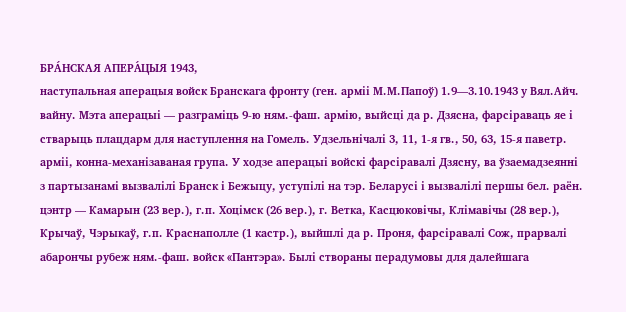БРА́НСКАЯ АПЕРА́ЦЫЯ 1943,
наступальная аперацыя войск Бранскага фронту (ген. арміі М.М.Папоў) 1.9—3.10.1943 у Вял.Айч. вайну. Мэта аперацыі — разграміць 9-ю ням.-фаш. армію, выйсці да р. Дзясна, фарсіраваць яе і стварыць плацдарм для наступлення на Гомель. Удзельнічалі 3, 11, 1-я гв., 50, 63, 15-я паветр. арміі, конна-механізаваная група. У ходзе аперацыі войскі фарсіравалі Дзясну, ва ўзаемадзеянні з партызанамі вызвалілі Бранск і Бежыцу, уступілі на тэр. Беларусі і вызвалілі першы бел. раён. цэнтр — Камарын (23 вер.), г.п. Хоцімск (26 вер.), г. Ветка, Касцюковічы, Клімавічы (28 вер.), Крычаў, Чэрыкаў, г.п. Краснаполле (1 кастр.), выйшлі да р. Проня, фарсіравалі Сож, прарвалі абарончы рубеж ням.-фаш. войск «Пантэра». Былі створаны перадумовы для далейшага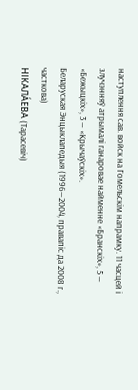наступлення сав. войск на Гомельскім напрамку. 11 часцей і злучэнняў атрымалі ганаровае найменне «Бранскіх», 5 — «Бежыцкіх», 3 — «Крычаўскіх».
Беларуская Энцыклапедыя (1996—2004, правапіс да 2008 г., часткова)
НІКАЛА́ЕВА (Тарасевіч)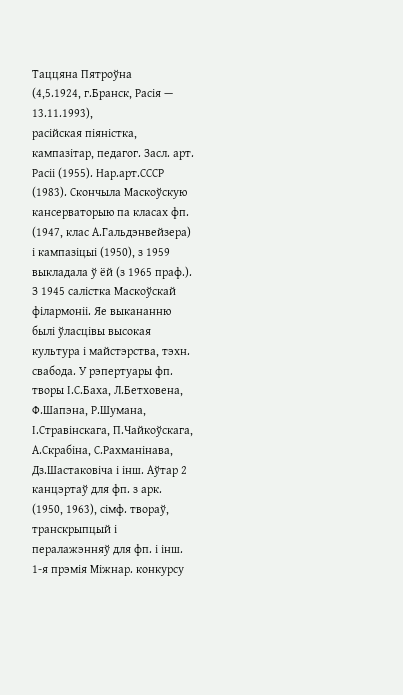Таццяна Пятроўна
(4,5.1924, г.Бранск, Расія — 13.11.1993),
расійская піяністка, кампазітар, педагог. Засл. арт. Расіі (1955). Нар.арт.СССР (1983). Скончыла Маскоўскую кансерваторыю па класах фп. (1947, клас А.Гальдэнвейзера) і кампазіцыі (1950), з 1959 выкладала ў ёй (з 1965 праф.). З 1945 салістка Маскоўскай філармоніі. Яе выкананню былі ўласцівы высокая культура і майстэрства, тэхн. свабода. У рэпертуары фп. творы І.С.Баха, Л.Бетховена, Ф.Шапэна, Р.Шумана, І.Стравінскага, П.Чайкоўскага, А.Скрабіна, С.Рахманінава, Дз.Шастаковіча і інш. Аўтар 2 канцэртаў для фп. з арк. (1950, 1963), сімф. твораў, транскрыпцый і пералажэнняў для фп. і інш. 1-я прэмія Міжнар. конкурсу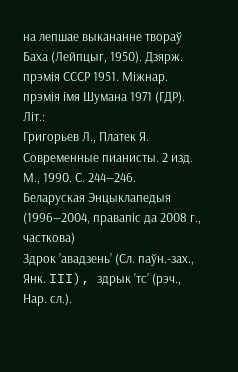на лепшае выкананне твораў Баха (Лейпцыг, 1950). Дзярж. прэмія СССР 1951. Міжнар. прэмія імя Шумана 1971 (ГДР).
Літ.:
Григорьев Л., Платек Я. Современные пианисты. 2 изд. М., 1990. С. 244—246.
Беларуская Энцыклапедыя (1996—2004, правапіс да 2008 г., часткова)
Здрок ’авадзень’ (Сл. паўн.-зах., Янк. III), здрык ’тс’ (рэч., Нар. сл.).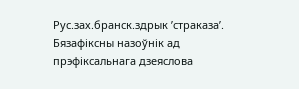Рус.зах.бранск.здрык ’страказа’. Бязафіксны назоўнік ад прэфіксальнага дзеяслова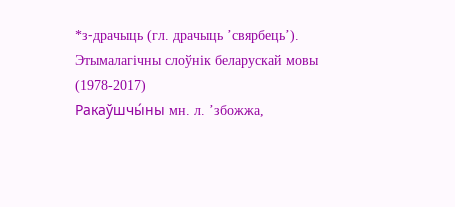*з‑драчыць (гл. драчыць ’свярбець’).
Этымалагічны слоўнік беларускай мовы (1978-2017)
Ракаўшчы́ны мн. л. ’збожжа,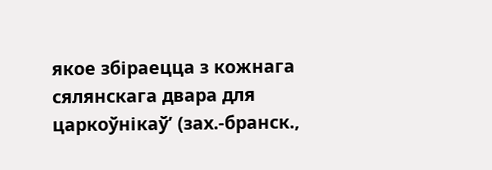якое збіраецца з кожнага сялянскага двара для царкоўнікаў’ (зах.-бранск.,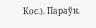Кос.). Параўн.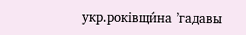укр.роківщи́на ’гадавы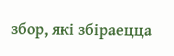збор, які збіраецца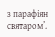з парафіян святаром’.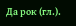Да рок (гл.).